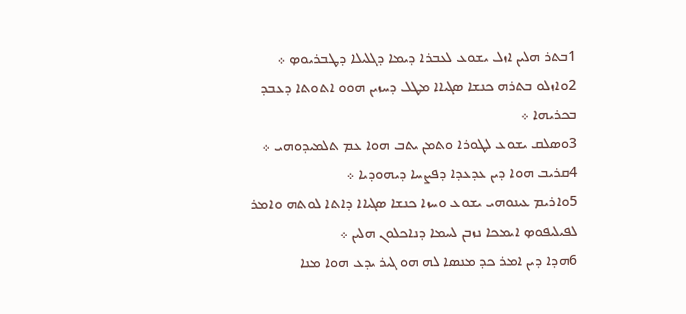1ܒܬܪ ܗܠܝܢ ܐܙܠ ܝܫܘܥ ܠܥܒܪܐ ܕܝܡܐ ܕܓܠܝܠܐ ܕܛܒܪܝܘܤ ܀
2ܘܐܙܠܘ ܒܬܪܗ ܟܢܫܐ ܤܓܝܐܐ ܡܛܠ ܕܚܙܝܢ ܗܘܘ ܐܬܘܬܐ ܕܥܒܕ ܒܟܪܝܗܐ ܀
3ܘܤܠܩ ܝܫܘܥ ܠܛܘܪܐ ܘܬܡܢ ܝܬܒ ܗܘܐ ܥܡ ܬܠܡܝܕܘܗܝ ܀
4ܩܪܝܒ ܗܘܐ ܕܝܢ ܥܕܥܕܐ ܕܦܨܚܐ ܕܝܗܘܕܝܐ ܀
5ܘܐܪܝܡ ܥܝܢܘܗܝ ܝܫܘܥ ܘܚܙܐ ܟܢܫܐ ܤܓܝܐܐ ܕܐܬܐ ܠܘܬܗ ܘܐܡܪ ܠܦܝܠܝܦܘܤ ܐܝܡܟܐ ܢܙܒܢ ܠܚܡܐ ܕܢܐܟܠܘܢ ܗܠܝܢ ܀
6ܗܕܐ ܕܝܢ ܐܡܪ ܟܕ ܡܢܤܐ ܠܗ ܗܘ ܓܝܪ ܝܕܥ ܗܘܐ ܡܢܐ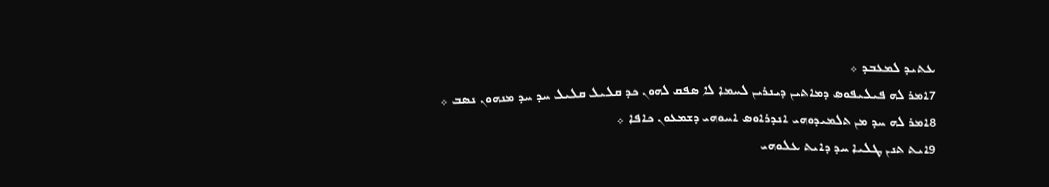ܥܬܝܕ ܠܡܥܒܕ ܀
7ܐܡܪ ܠܗ ܦܝܠܝܦܘܤ ܕܡܐܬܝܢ ܕܝܢܪܝܢ ܠܚܡܐ ܠܐ ܤܦܩ ܠܗܘܢ ܟܕ ܩܠܝܠ ܩܠܝܠ ܚܕ ܚܕ ܡܢܗܘܢ ܢܤܒ ܀
8ܐܡܪ ܠܗ ܚܕ ܡܢ ܬܠܡܝܕܘܗܝ ܐܢܕܪܐܘܤ ܐܚܘܗܝ ܕܫܡܥܘܢ ܟܐܦܐ ܀
9ܐܝܬ ܬܢܢ ܛܠܝܐ ܚܕ ܕܐܝܬ ܥܠܘܗܝ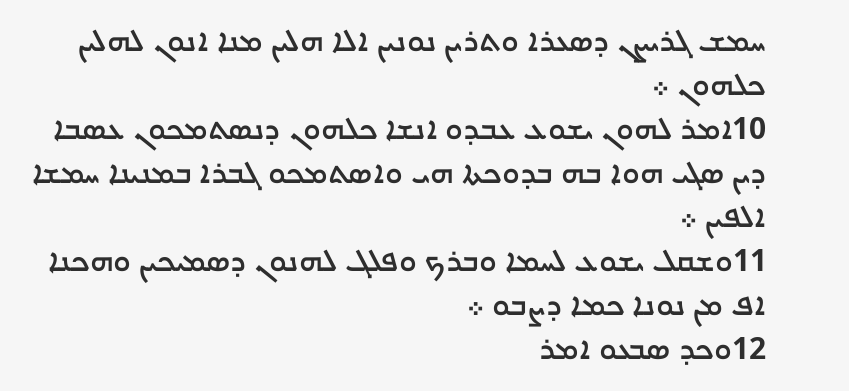ܚܡܫ ܓܪܝܨܢ ܕܤܥܪܐ ܘܬܪܝܢ ܢܘܢܝܢ ܐܠܐ ܗܠܝܢ ܡܢܐ ܐܢܘܢ ܠܗܠܝܢ ܟܠܗܘܢ ܀
10ܐܡܪ ܠܗܘܢ ܝܫܘܥ ܥܒܕܘ ܐܢܫܐ ܟܠܗܘܢ ܕܢܤܬܡܟܘܢ ܥܤܒܐ ܕܝܢ ܤܓܝ ܗܘܐ ܒܗ ܒܕܘܟܬܐ ܗܝ ܘܐܤܬܡܟܘ ܓܒܪܐ ܒܡܢܝܢܐ ܚܡܫܐ ܐܠܦܝܢ ܀
11ܘܫܩܠ ܝܫܘܥ ܠܚܡܐ ܘܒܪܟ ܘܦܠܓ ܠܗܢܘܢ ܕܤܡܝܟܝܢ ܘܗܟܢܐ ܐܦ ܡܢ ܢܘܢܐ ܟܡܐ ܕܨܒܘ ܀
12ܘܟܕ ܤܒܥܘ ܐܡܪ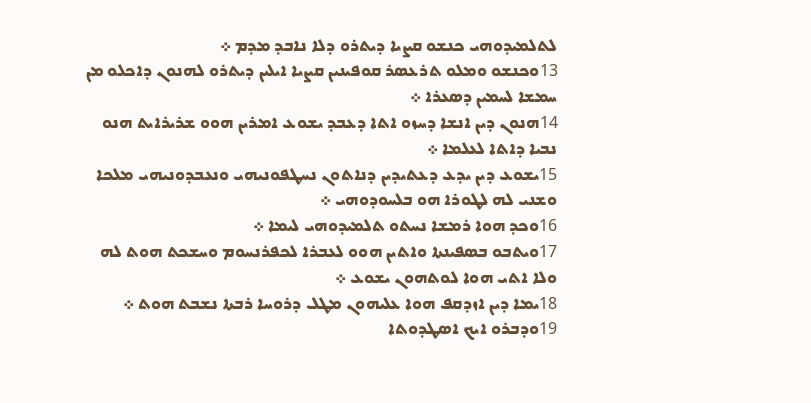ܠܬܠܡܝܕܘܗܝ ܟܢܫܘ ܩܨܝܐ ܕܝܬܪܘ ܕܠܐ ܢܐܒܕ ܡܕܡ ܀
13ܘܟܢܫܘ ܘܡܠܘ ܬܪܥܤܪ ܩܘܦܝܢܝܢ ܩܨܝܐ ܐܝܠܝܢ ܕܝܬܪܘ ܠܗܢܘܢ ܕܐܟܠܘ ܡܢ ܚܡܫܐ ܠܚܡܝܢ ܕܤܥܪܐ ܀
14ܗܢܘܢ ܕܝܢ ܐܢܫܐ ܕܚܙܘ ܐܬܐ ܕܥܒܕ ܝܫܘܥ ܐܡܪܝܢ ܗܘܘ ܫܪܝܪܐܝܬ ܗܢܘ ܢܒܝܐ ܕܐܬܐ ܠܥܠܡܐ ܀
15ܝܫܘܥ ܕܝܢ ܝܕܥ ܕܥܬܝܕܝܢ ܕܢܐܬܘܢ ܢܚܛܦܘܢܝܗܝ ܘܢܥܒܕܘܢܝܗܝ ܡܠܟܐ ܘܫܢܝ ܠܗ ܠܛܘܪܐ ܗܘ ܒܠܚܘܕܘܗܝ ܀
16ܘܟܕ ܗܘܐ ܪܡܫܐ ܢܚܬܘ ܬܠܡܝܕܘܗܝ ܠܝܡܐ ܀
17ܘܝܬܒܘ ܒܤܦܝܢܬܐ ܘܐܬܝܢ ܗܘܘ ܠܥܒܪܐ ܠܟܦܪܢܚܘܡ ܘܚܫܟܬ ܗܘܬ ܠܗ ܘܠܐ ܐܬܝ ܗܘܐ ܠܘܬܗܘܢ ܝܫܘܥ ܀
18ܝܡܐ ܕܝܢ ܐܙܕܩܦ ܗܘܐ ܥܠܝܗܘܢ ܡܛܠ ܕܪܘܚܐ ܪܒܬܐ ܢܫܒܬ ܗܘܬ ܀
19ܘܕܒܪܘ ܐܝܟ ܐܤܛܕܘܬܐ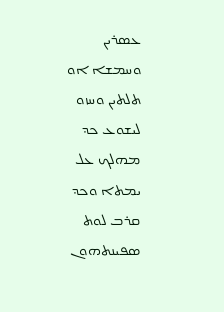ܥܤܪܝܢ ܘܚܡܫܐ ܐܘ ܬܠܬܝܢ ܘܚܙܘ ܠܝܫܘܥ ܟܕ ܡܗܠܟ ܥܠ ܝܡܬܐ ܘܟܕ ܩܪܒ ܠܘܬ ܤܦܝܢܬܗܘܢ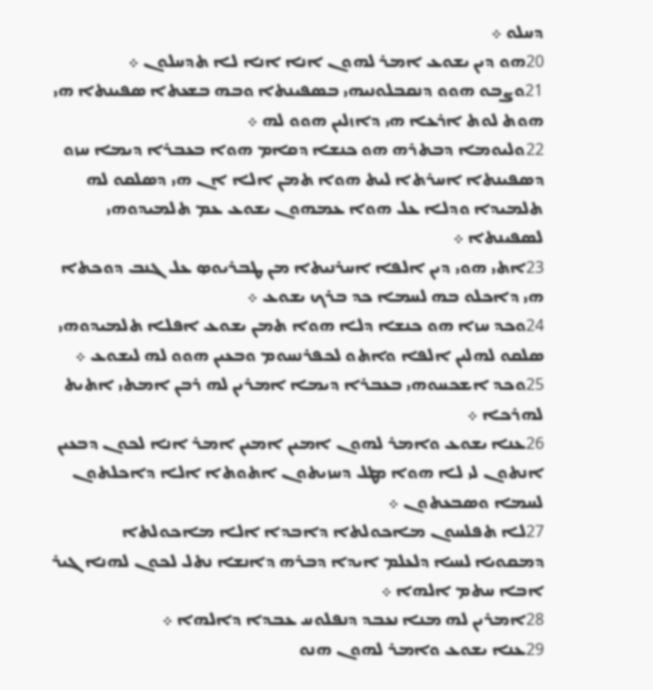ܕܚܠܘ ܀
20ܗܘ ܕܝܢ ܝܫܘܥ ܐܡܪ ܠܗܘܢ ܐܢܐ ܐܢܐ ܠܐ ܬܕܚܠܘܢ ܀
21ܘܨܒܘ ܗܘܘ ܕܢܩܒܠܘܢܝܗܝ ܒܤܦܝܢܬܐ ܘܒܗ ܒܫܥܬܐ ܤܦܝܢܬܐ ܗܝ ܗܘܬ ܠܘܬ ܐܪܥܐ ܗܝ ܕܐܙܠܝܢ ܗܘܘ ܠܗ ܀
22ܘܠܝܘܡܐ ܕܒܬܪܗ ܗܘ ܟܢܫܐ ܕܩܐܡ ܗܘܐ ܒܥܒܪܐ ܕܝܡܐ ܚܙܘ ܕܤܦܝܢܬܐ ܐܚܪܬܐ ܠܝܬ ܗܘܐ ܬܡܢ ܐܠܐ ܐܢ ܗܝ ܕܤܠܩܘ ܠܗ ܬܠܡܝܕܐ ܘܕܠܐ ܥܠ ܗܘܐ ܥܡܗܘܢ ܝܫܘܥ ܥܡ ܬܠܡܝܕܘܗܝ ܠܤܦܝܢܬܐ ܀
23ܐܬܝ ܗܘܝ ܕܝܢ ܐܠܦܐ ܐܚܪܢܝܬܐ ܡܢ ܛܒܪܝܘܤ ܥܠ ܓܢܒ ܕܘܟܬܐ ܗܝ ܕܐܟܠܘ ܒܗ ܠܚܡܐ ܟܕ ܒܪܟ ܝܫܘܥ ܀
24ܘܟܕ ܚܙܐ ܗܘ ܟܢܫܐ ܕܠܐ ܗܘܐ ܬܡܢ ܝܫܘܥ ܐܦܠܐ ܬܠܡܝܕܘܗܝ ܤܠܩܘ ܠܗܠܝܢ ܐܠܦܐ ܘܐܬܘ ܠܟܦܪܢܚܘܡ ܘܒܥܝܢ ܗܘܘ ܠܗ ܠܝܫܘܥ ܀
25ܘܟܕ ܐܫܟܚܘܗܝ ܒܥܒܪܐ ܕܝܡܐ ܐܡܪܝܢ ܠܗ ܪܒܢ ܐܡܬܝ ܐܬܝܬ ܠܗܪܟܐ ܀
26ܥܢܐ ܝܫܘܥ ܘܐܡܪ ܠܗܘܢ ܐܡܝܢ ܐܡܝܢ ܐܡܪ ܐܢܐ ܠܟܘܢ ܕܒܥܝܢ ܐܢܬܘܢ ܠܝ ܠܐ ܗܘܐ ܡܛܠ ܕܚܙܝܬܘܢ ܐܬܘܬܐ ܐܠܐ ܕܐܟܠܬܘܢ ܠܚܡܐ ܘܤܒܥܬܘܢ ܀
27ܠܐ ܬܦܠܚܘܢ ܡܐܟܘܠܬܐ ܕܐܒܕܐ ܐܠܐ ܡܐܟܘܠܬܐ ܕܡܩܘܝܐ ܠܚܝܐ ܕܠܥܠܡ ܐܝܕܐ ܕܒܪܗ ܕܐܢܫܐ ܢܬܠ ܠܟܘܢ ܠܗܢܐ ܓܝܪ ܐܒܐ ܚܬܡ ܐܠܗܐ ܀
28ܐܡܪܝܢ ܠܗ ܡܢܐ ܢܥܒܕ ܕܢܦܠܘܚ ܥܒܕܐ ܕܐܠܗܐ ܀
29ܥܢܐ ܝܫܘܥ ܘܐܡܪ ܠܗܘܢ ܗܢܘ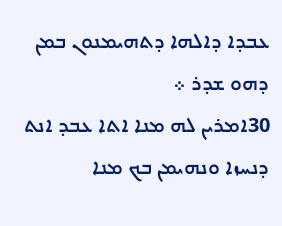ܥܒܕܐ ܕܐܠܗܐ ܕܬܗܝܡܢܘܢ ܒܡܢ ܕܗܘ ܫܕܪ ܀
30ܐܡܪܝܢ ܠܗ ܡܢܐ ܐܬܐ ܥܒܕ ܐܢܬ ܕܢܚܙܐ ܘܢܗܝܡܢ ܒܟ ܡܢܐ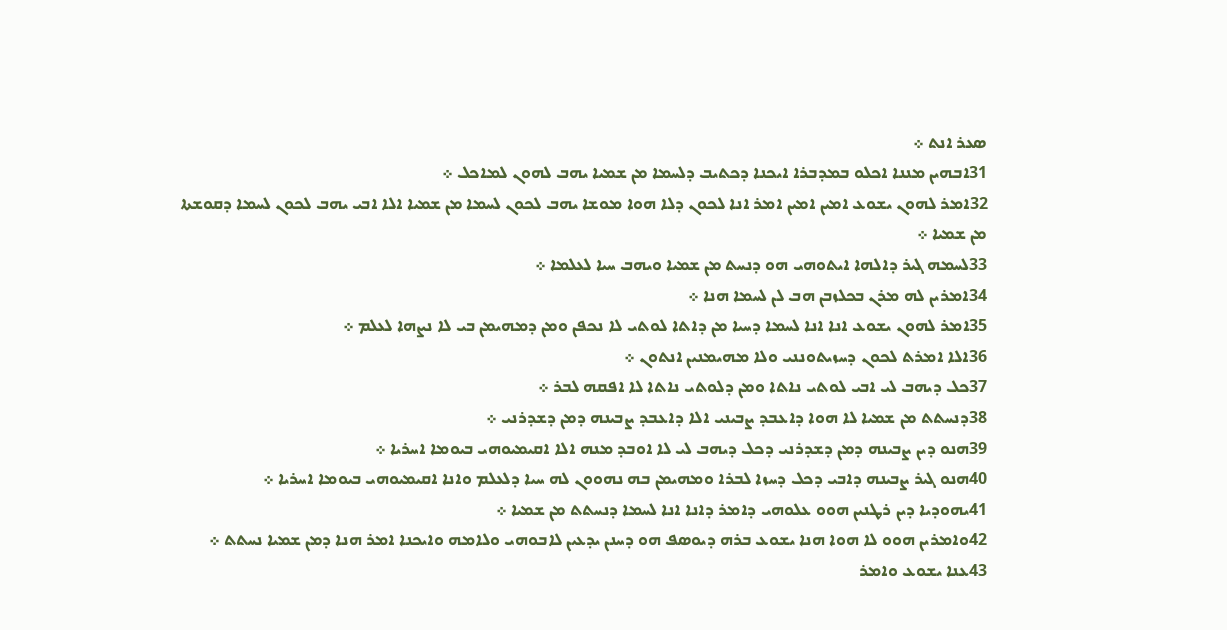ܤܥܪ ܐܢܬ ܀
31ܐܒܗܝܢ ܡܢܢܐ ܐܟܠܘ ܒܡܕܒܪܐ ܐܝܟܢܐ ܕܟܬܝܒ ܕܠܚܡܐ ܡܢ ܫܡܝܐ ܝܗܒ ܠܗܘܢ ܠܡܐܟܠ ܀
32ܐܡܪ ܠܗܘܢ ܝܫܘܥ ܐܡܝܢ ܐܡܝܢ ܐܡܪ ܐܢܐ ܠܟܘܢ ܕܠܐ ܗܘܐ ܡܘܫܐ ܝܗܒ ܠܟܘܢ ܠܚܡܐ ܡܢ ܫܡܝܐ ܐܠܐ ܐܒܝ ܝܗܒ ܠܟܘܢ ܠܚܡܐ ܕܩܘܫܬܐ ܡܢ ܫܡܝܐ ܀
33ܠܚܡܗ ܓܝܪ ܕܐܠܗܐ ܐܝܬܘܗܝ ܗܘ ܕܢܚܬ ܡܢ ܫܡܝܐ ܘܝܗܒ ܚܝܐ ܠܥܠܡܐ ܀
34ܐܡܪܝܢ ܠܗ ܡܪܢ ܒܟܠܙܒܢ ܗܒ ܠܢ ܠܚܡܐ ܗܢܐ ܀
35ܐܡܪ ܠܗܘܢ ܝܫܘܥ ܐܢܐ ܐܢܐ ܠܚܡܐ ܕܚܝܐ ܡܢ ܕܐܬܐ ܠܘܬܝ ܠܐ ܢܟܦܢ ܘܡܢ ܕܡܗܝܡܢ ܒܝ ܠܐ ܢܨܗܐ ܠܥܠܡ ܀
36ܐܠܐ ܐܡܪܬ ܠܟܘܢ ܕܚܙܝܬܘܢܢܝ ܘܠܐ ܡܗܝܡܢܝܢ ܐܢܬܘܢ ܀
37ܟܠ ܕܝܗܒ ܠܝ ܐܒܝ ܠܘܬܝ ܢܐܬܐ ܘܡܢ ܕܠܘܬܝ ܢܐܬܐ ܠܐ ܐܦܩܗ ܠܒܪ ܀
38ܕܢܚܬܬ ܡܢ ܫܡܝܐ ܠܐ ܗܘܐ ܕܐܥܒܕ ܨܒܝܢܝ ܐܠܐ ܕܐܥܒܕ ܨܒܝܢܗ ܕܡܢ ܕܫܕܪܢܝ ܀
39ܗܢܘ ܕܝܢ ܨܒܝܢܗ ܕܡܢ ܕܫܕܪܢܝ ܕܟܠ ܕܝܗܒ ܠܝ ܠܐ ܐܘܒܕ ܡܢܗ ܐܠܐ ܐܩܝܡܝܘܗܝ ܒܝܘܡܐ ܐܚܪܝܐ ܀
40ܗܢܘ ܓܝܪ ܨܒܝܢܗ ܕܐܒܝ ܕܟܠ ܕܚܙܐ ܠܒܪܐ ܘܡܗܝܡܢ ܒܗ ܢܗܘܘܢ ܠܗ ܚܝܐ ܕܠܥܠܡ ܘܐܢܐ ܐܩܝܡܝܘܗܝ ܒܝܘܡܐ ܐܚܪܝܐ ܀
41ܝܗܘܕܝܐ ܕܝܢ ܪܛܢܝܢ ܗܘܘ ܥܠܘܗܝ ܕܐܡܪ ܕܐܢܐ ܐܢܐ ܠܚܡܐ ܕܢܚܬܬ ܡܢ ܫܡܝܐ ܀
42ܘܐܡܪܝܢ ܗܘܘ ܠܐ ܗܘܐ ܗܢܐ ܝܫܘܥ ܒܪܗ ܕܝܘܤܦ ܗܘ ܕܚܢܢ ܝܕܥܝܢ ܠܐܒܘܗܝ ܘܠܐܡܗ ܘܐܝܟܢܐ ܐܡܪ ܗܢܐ ܕܡܢ ܫܡܝܐ ܢܚܬܬ ܀
43ܥܢܐ ܝܫܘܥ ܘܐܡܪ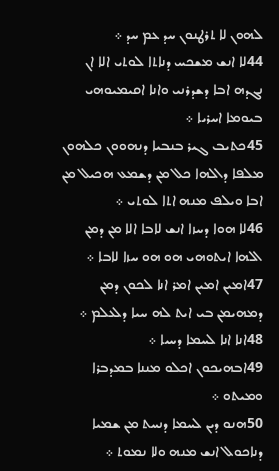ܠܗܘܢ ܠܐ ܬܪܛܢܘܢ ܚܕ ܥܡ ܚܕ ܀
44ܠܐ ܐܢܫ ܡܫܟܚ ܕܢܐܬܐ ܠܘܬܝ ܐܠܐ ܐܢ ܢܓܕܗ ܐܒܐ ܕܫܕܪܢܝ ܘܐܢܐ ܐܩܝܡܝܘܗܝ ܒܝܘܡܐ ܐܚܪܝܐ ܀
45ܟܬܝܒ ܓܝܪ ܒܢܒܝܐ ܕܢܗܘܘܢ ܟܠܗܘܢ ܡܠܦܐ ܕܐܠܗܐ ܟܠ ܡܢ ܕܫܡܥ ܗܟܝܠ ܡܢ ܐܒܐ ܘܝܠܦ ܡܢܗ ܐܬܐ ܠܘܬܝ ܀
46ܠܐ ܗܘܐ ܕܚܙܐ ܐܢܫ ܠܐܒܐ ܐܠܐ ܡܢ ܕܡܢ ܐܠܗܐ ܐܝܬܘܗܝ ܗܘ ܗܘ ܚܙܐ ܠܐܒܐ ܀
47ܐܡܝܢ ܐܡܝܢ ܐܡܪ ܐܢܐ ܠܟܘܢ ܕܡܢ ܕܡܗܝܡܢ ܒܝ ܐܝܬ ܠܗ ܚܝܐ ܕܠܥܠܡ ܀
48ܐܢܐ ܐܢܐ ܠܚܡܐ ܕܚܝܐ ܀
49ܐܒܗܝܟܘܢ ܐܟܠܘ ܡܢܢܐ ܒܡܕܒܪܐ ܘܡܝܬܘ ܀
50ܗܢܘ ܕܝܢ ܠܚܡܐ ܕܢܚܬ ܡܢ ܫܡܝܐ ܕܢܐܟܘܠ ܐܢܫ ܡܢܗ ܘܠܐ ܢܡܘܬ ܀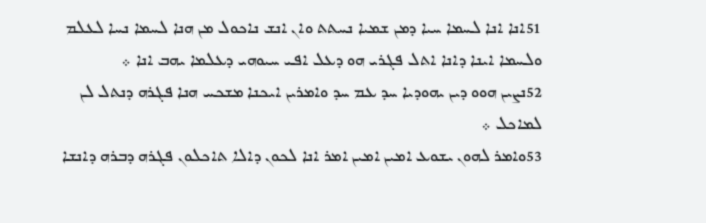51ܐܢܐ ܐܢܐ ܠܚܡܐ ܚܝܐ ܕܡܢ ܫܡܝܐ ܢܚܬܬ ܘܐܢ ܐܢܫ ܢܐܟܘܠ ܡܢ ܗܢܐ ܠܚܡܐ ܢܚܐ ܠܥܠܡ ܘܠܚܡܐ ܐܝܢܐ ܕܐܢܐ ܐܬܠ ܦܓܪܝ ܗܘ ܕܥܠ ܐܦܝ ܚܝܘܗܝ ܕܥܠܡܐ ܝܗܒ ܐܢܐ ܀
52ܢܨܝܢ ܗܘܘ ܕܝܢ ܝܗܘܕܝܐ ܚܕ ܥܡ ܚܕ ܘܐܡܪܝܢ ܐܝܟܢܐ ܡܫܟܚ ܗܢܐ ܦܓܪܗ ܕܢܬܠ ܠܢ ܠܡܐܟܠ ܀
53ܘܐܡܪ ܠܗܘܢ ܝܫܘܥ ܐܡܝܢ ܐܡܝܢ ܐܡܪ ܐܢܐ ܠܟܘܢ ܕܐܠܐ ܬܐܟܠܘܢ ܦܓܪܗ ܕܒܪܗ ܕܐܢܫܐ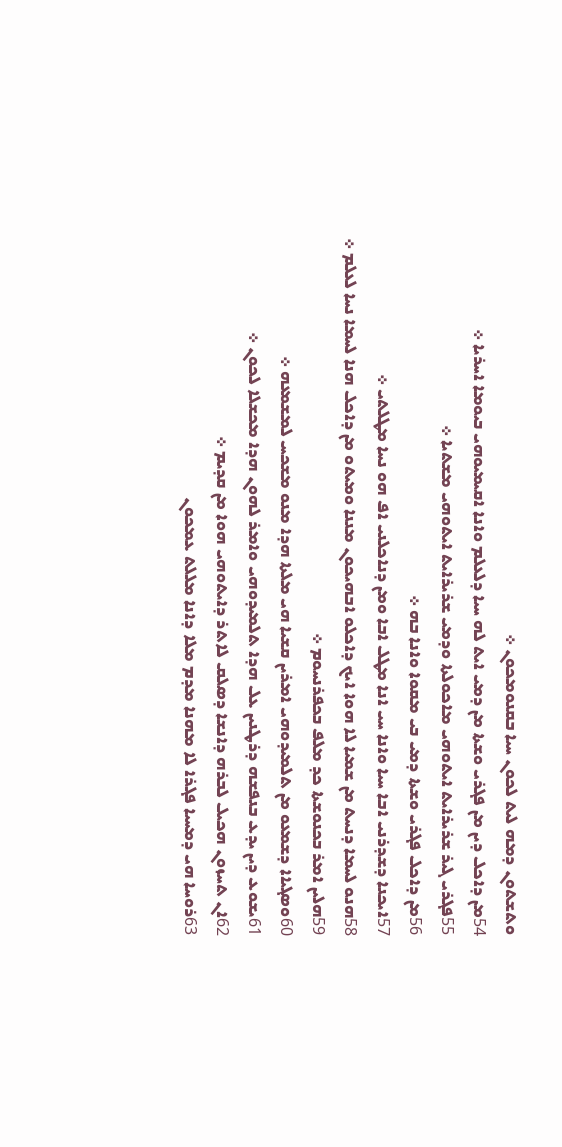ܘܬܫܬܘܢ ܕܡܗ ܠܝܬ ܠܟܘܢ ܚܝܐ ܒܩܢܘܡܟܘܢ ܀
54ܡܢ ܕܐܟܠ ܕܝܢ ܡܢ ܦܓܪܝ ܘܫܬܐ ܡܢ ܕܡܝ ܐܝܬ ܠܗ ܚܝܐ ܕܠܥܠܡ ܘܐܢܐ ܐܩܝܡܝܘܗܝ ܒܝܘܡܐ ܐܚܪܝܐ ܀
55ܦܓܪܝ ܓܝܪ ܫܪܝܪܐܝܬ ܐܝܬܘܗܝ ܡܐܟܘܠܬܐ ܘܕܡܝ ܫܪܝܪܐܝܬ ܐܝܬܘܗܝ ܡܫܬܝܐ ܀
56ܡܢ ܕܐܟܠ ܦܓܪܝ ܘܫܬܐ ܕܡܝ ܒܝ ܡܩܘܐ ܘܐܢܐ ܒܗ ܀
57ܐܝܟܢܐ ܕܫܕܪܢܝ ܐܒܐ ܚܝܐ ܘܐܢܐ ܚܝ ܐܢܐ ܡܛܠ ܐܒܐ ܘܡܢ ܕܢܐܟܠܢܝ ܐܦ ܗܘ ܢܚܐ ܡܛܠܬܝ ܀
58ܗܢܘ ܠܚܡܐ ܕܢܚܬ ܡܢ ܫܡܝܐ ܠܐ ܗܘܐ ܐܝܟ ܕܐܟܠܘ ܐܒܗܝܟܘܢ ܡܢܢܐ ܘܡܝܬܘ ܡܢ ܕܐܟܠ ܗܢܐ ܠܚܡܐ ܢܚܐ ܠܥܠܡ ܀
59ܗܠܝܢ ܐܡܪ ܒܟܢܘܫܬܐ ܟܕ ܡܠܦ ܒܟܦܪܢܚܘܡ ܀
60ܘܤܓܝܐܐ ܕܫܡܥܘ ܡܢ ܬܠܡܝܕܘܗܝ ܐܡܪܝܢ ܩܫܝܐ ܗܝ ܡܠܬܐ ܗܕܐ ܡܢܘ ܡܫܟܚ ܠܡܫܡܥܗ ܀
61ܝܫܘܥ ܕܝܢ ܝܕܥ ܒܢܦܫܗ ܕܪܛܢܝܢ ܥܠ ܗܕܐ ܬܠܡܝܕܘܗܝ ܘܐܡܪ ܠܗܘܢ ܗܕܐ ܡܟܫܠܐ ܠܟܘܢ ܀
62ܐܢ ܬܚܙܘܢ ܗܟܝܠ ܠܒܪܗ ܕܐܢܫܐ ܕܤܠܩ ܠܐܬܪ ܕܐܝܬܘܗܝ ܗܘܐ ܡܢ ܩܕܝܡ ܀
63ܪܘܚܐ ܗܝ ܕܡܚܝܐ ܦܓܪܐ ܠܐ ܡܗܢܐ ܡܕܡ ܡܠܐ ܕܐܢܐ ܡܠܠܬ ܥܡܟܘܢ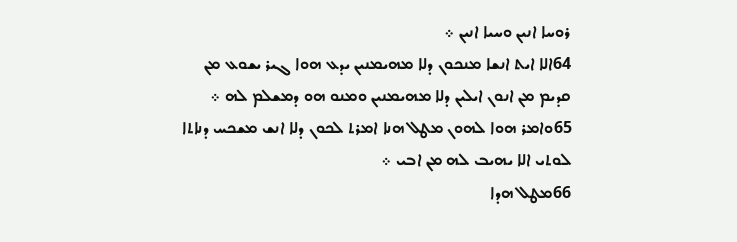ܪܘܚܐ ܐܢܝܢ ܘܚܝܐ ܐܢܝܢ ܀
64ܐܠܐ ܐܝܬ ܐܢܫܐ ܡܢܟܘܢ ܕܠܐ ܡܗܝܡܢܝܢ ܝܕܥ ܗܘܐ ܓܝܪ ܝܫܘܥ ܡܢ ܩܕܝܡ ܡܢ ܐܢܘܢ ܐܝܠܝܢ ܕܠܐ ܡܗܝܡܢܝܢ ܘܡܢܘ ܗܘ ܕܡܫܠܡ ܠܗ ܀
65ܘܐܡܪ ܗܘܐ ܠܗܘܢ ܡܛܠ ܗܢܐ ܐܡܪܬ ܠܟܘܢ ܕܠܐ ܐܢܫ ܡܫܟܚ ܕܢܐܬܐ ܠܘܬܝ ܐܠܐ ܝܗܝܒ ܠܗ ܡܢ ܐܒܝ ܀
66ܡܛܠ ܗܕܐ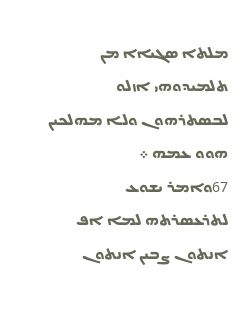ܡܠܬܐ ܤܓܝܐܐ ܡܢ ܬܠܡܝܕܘܗܝ ܐܙܠܘ ܠܒܤܬܪܗܘܢ ܘܠܐ ܡܗܠܟܝܢ ܗܘܘ ܥܡܗ ܀
67ܘܐܡܪ ܝܫܘܥ ܠܬܪܥܤܪܬܗ ܠܡܐ ܐܦ ܐܢܬܘܢ ܨܒܝܢ ܐܢܬܘܢ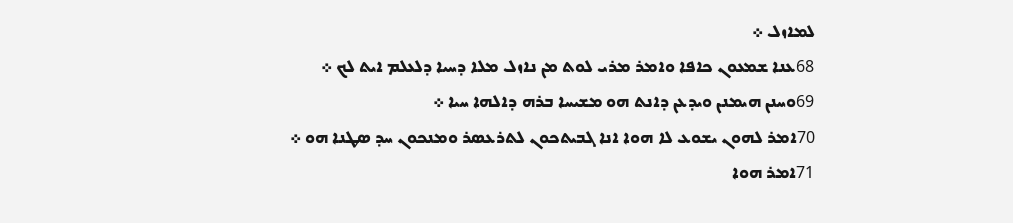ܠܡܐܙܠ ܀
68ܥܢܐ ܫܡܥܘܢ ܟܐܦܐ ܘܐܡܪ ܡܪܝ ܠܘܬ ܡܢ ܢܐܙܠ ܡܠܐ ܕܚܝܐ ܕܠܥܠܡ ܐܝܬ ܠܟ ܀
69ܘܚܢܢ ܗܝܡܢܢ ܘܝܕܥܢ ܕܐܢܬ ܗܘ ܡܫܝܚܐ ܒܪܗ ܕܐܠܗܐ ܚܝܐ ܀
70ܐܡܪ ܠܗܘܢ ܝܫܘܥ ܠܐ ܗܘܐ ܐܢܐ ܓܒܝܬܟܘܢ ܠܬܪܥܤܪ ܘܡܢܟܘܢ ܚܕ ܤܛܢܐ ܗܘ ܀
71ܐܡܪ ܗܘܐ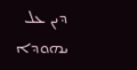ܕܝܢ ܥܠ ܝܗܘܕܐ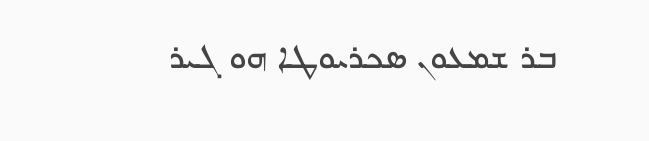ܒܪ ܫܡܥܘܢ ܤܟܪܝܘܛܐ ܗܘ ܓܝܪ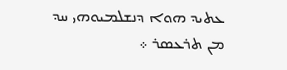ܥܬܝܕ ܗܘܐ ܕܢܫܠܡܝܘܗܝ ܚܕ ܡܢ ܬܪܥܤܪ ܀